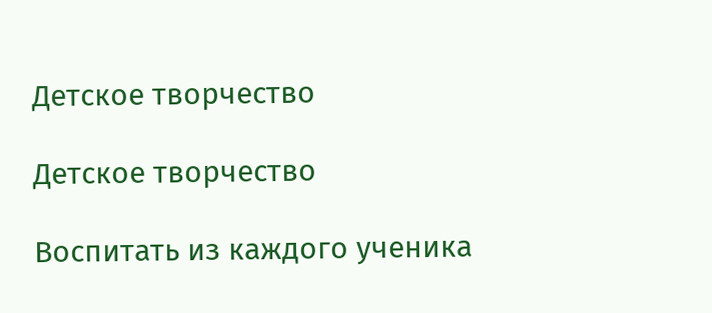Детское творчество

Детское творчество

Воспитать из каждого ученика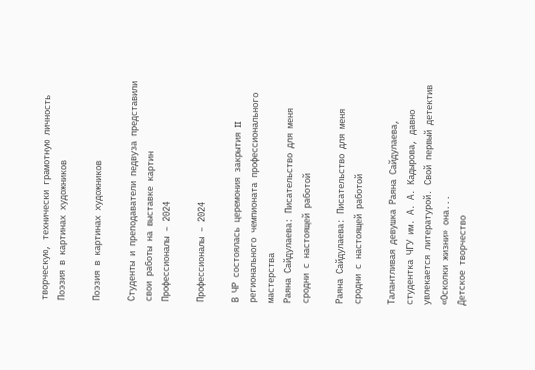творческую, технически грамотную личность
Поэзия в картинах художников

Поэзия в картинах художников

Студенты и преподаватели педвуза представили свои работы на выставке картин
Профессионалы – 2024

Профессионалы – 2024

В ЧР состоялась церемония закрытия II регионального чемпионата профессионального мастерства
Раяна Сайдулаева: Писательство для меня сродни с настоящей работой

Раяна Сайдулаева: Писательство для меня сродни с настоящей работой

Талантливая девушка Раяна Сайдулаева, студентка ЧГУ им. А. А. Кадырова, давно увлекается литературой. Свой первый детектив «Осколки жизни» она...
Детское творчество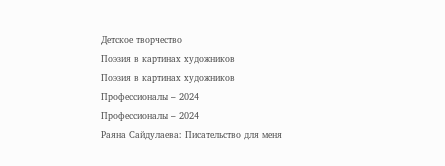Детское творчество
Поэзия в картинах художников
Поэзия в картинах художников
Профессионалы – 2024
Профессионалы – 2024
Раяна Сайдулаева: Писательство для меня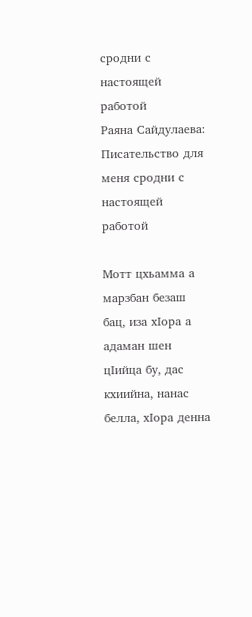сродни с настоящей работой
Раяна Сайдулаева: Писательство для меня сродни с настоящей работой

Мотт цхьамма а марзбан безаш бац, иза хIора а адаман шен цIийца бу, дас кхиийна, нанас белла, хIора денна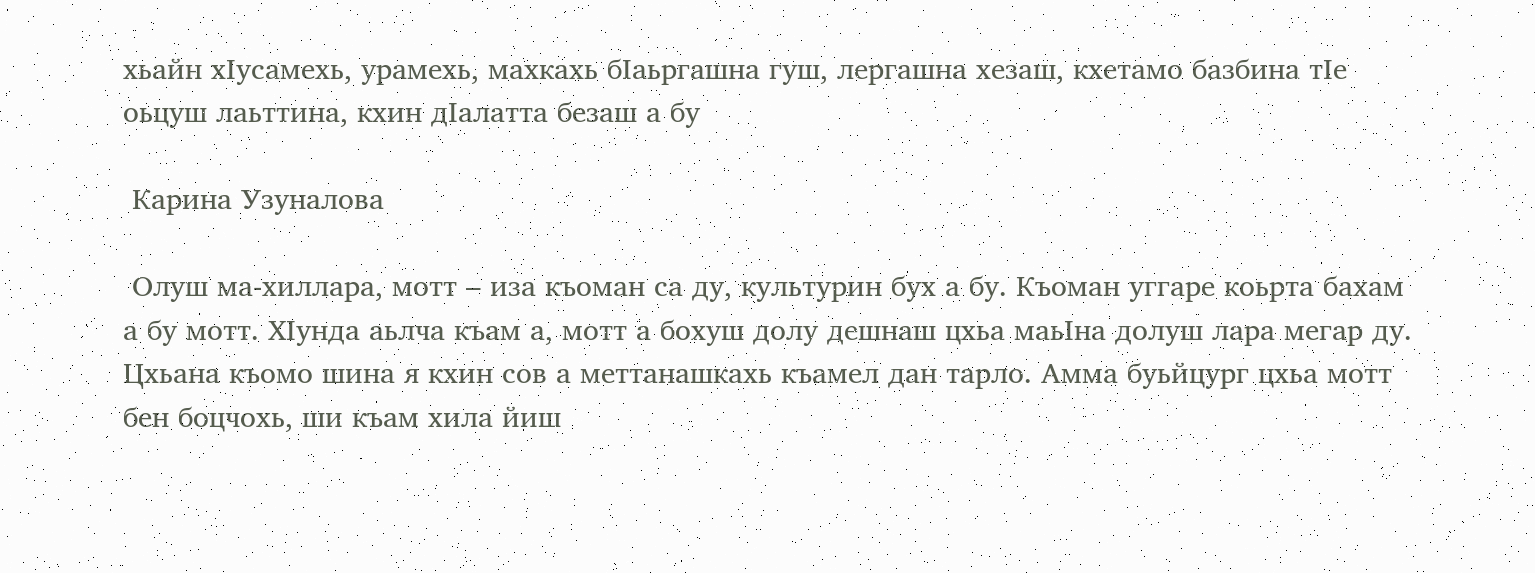хьайн хIусамехь, урамехь, махкахь бIаьргашна гуш, лергашна хезаш, кхетамо базбина тIе оьцуш лаьттина, кхин дIалатта безаш а бу

 Карина Узуналова

 Олуш ма-хиллара, мотт – иза къоман са ду, культурин бух а бу. Къоман уггаре коьрта бахам а бу мотт. ХIунда аьлча къам а, мотт а бохуш долу дешнаш цхьа маьIна долуш лара мегар ду. Цхьана къомо шина я кхин сов а меттанашкахь къамел дан тарло. Амма буьйцург цхьа мотт бен боцчохь, ши къам хила йиш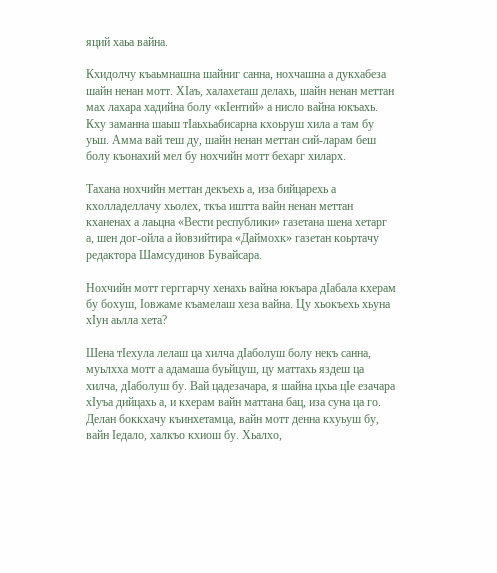яций хаьа вайна.

Кхидолчу къаьмнашна шайниг санна, нохчашна а дукхабеза шайн ненан мотт. ХIаъ, халахеташ делахь, шайн ненан меттан мах лахара хадийна болу «кIентий» а нисло вайна юкъахь. Кху заманна шаьш тIаьхьабисарна кхоьруш хила а там бу уьш. Амма вай теш ду, шайн ненан меттан сий-ларам беш болу къонахий мел бу нохчийн мотт бехарг хиларх.

Тахана нохчийн меттан декъехь а, иза бийцарехь а кхолладеллачу хьолех, ткъа иштта вайн ненан меттан кханенах а лаьцна «Вести республики» газетана шена хетарг а, шен дог-ойла а йовзийтира «Даймохк» газетан коьртачу редактора Шамсудинов Бувайсара.

Нохчийн мотт герггарчу хенахь вайна юкъара дIабала кхерам бу бохуш, Iовжаме къамелаш хеза вайна. Цу хьокъехь хьуна хIун аьлла хета?

Шена тIехула лелаш ца хилча дIаболуш болу некъ санна, муьлхха мотт а адамаша буьйцуш, цу маттахь яздеш ца хилча, дIаболуш бу. Вай цадезачара, я шайна цхьа цIе езачара хIуъа дийцахь а, и кхерам вайн маттана бац, иза суна ца го. Делан боккхачу къинхетамца, вайн мотт денна кхуьуш бу, вайн Iедало, халкъо кхиош бу. Хьалхо,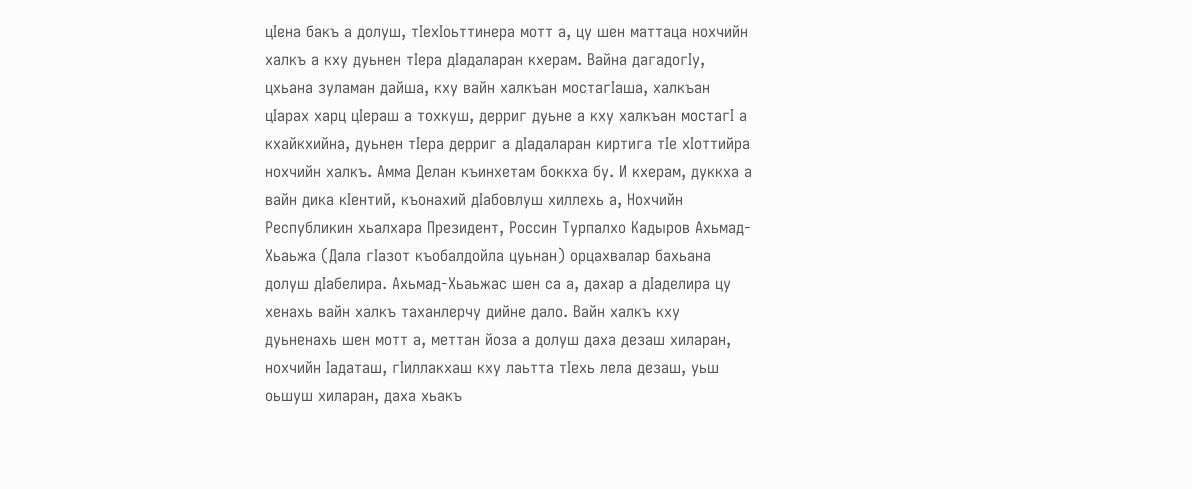цIена бакъ а долуш, тIехIоьттинера мотт а, цу шен маттаца нохчийн халкъ а кху дуьнен тIера дIадаларан кхерам. Вайна дагадогIу, цхьана зуламан дайша, кху вайн халкъан мостагIаша, халкъан цIарах харц цIераш а тохкуш, дерриг дуьне а кху халкъан мостагI а кхайкхийна, дуьнен тIера дерриг а дIадаларан киртига тIе хIоттийра нохчийн халкъ. Амма Делан къинхетам боккха бу. И кхерам, дуккха а вайн дика кIентий, къонахий дIабовлуш хиллехь а, Нохчийн Республикин хьалхара Президент, Россин Турпалхо Кадыров Ахьмад-Хьаьжа (Дала гIазот къобалдойла цуьнан) орцахвалар бахьана долуш дIабелира. Ахьмад-Хьаьжас шен са а, дахар а дIаделира цу хенахь вайн халкъ таханлерчу дийне дало. Вайн халкъ кху дуьненахь шен мотт а, меттан йоза а долуш даха дезаш хиларан, нохчийн Iадаташ, гIиллакхаш кху лаьтта тIехь лела дезаш, уьш оьшуш хиларан, даха хьакъ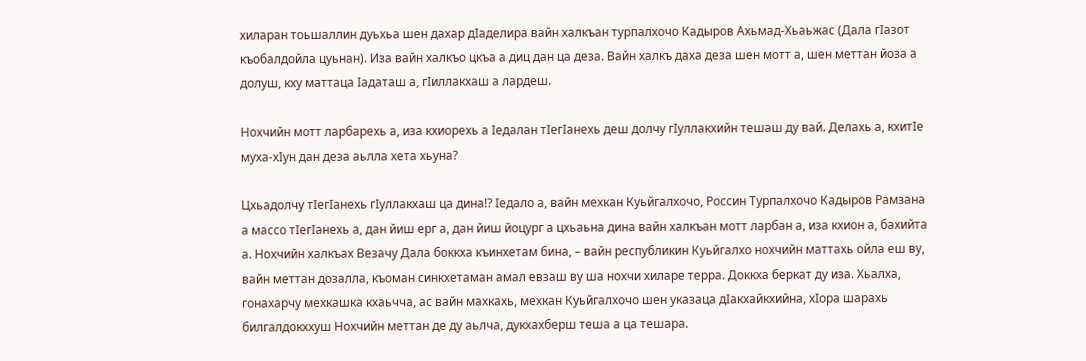хиларан тоьшаллин дуьхьа шен дахар дIаделира вайн халкъан турпалхочо Кадыров Ахьмад-Хьаьжас (Дала гIазот къобалдойла цуьнан). Иза вайн халкъо цкъа а диц дан ца деза. Вайн халкъ даха деза шен мотт а, шен меттан йоза а долуш, кху маттаца Iадаташ а, гIиллакхаш а лардеш.

Нохчийн мотт ларбарехь а, иза кхиорехь а Iедалан тIегIанехь деш долчу гIуллакхийн тешаш ду вай. Делахь а, кхитIе муха-хIун дан деза аьлла хета хьуна?

Цхьадолчу тIегIанехь гIуллакхаш ца дина!? Iедало а, вайн мехкан Куьйгалхочо, Россин Турпалхочо Кадыров Рамзана а массо тIегIанехь а, дан йиш ерг а, дан йиш йоцург а цхьаьна дина вайн халкъан мотт ларбан а, иза кхион а, бахийта а. Нохчийн халкъах Везачу Дала боккха къинхетам бина, – вайн республикин Куьйгалхо нохчийн маттахь ойла еш ву, вайн меттан дозалла, къоман синкхетаман амал евзаш ву ша нохчи хиларе терра. Доккха беркат ду иза. Хьалха, гонахарчу мехкашка кхаьчча, ас вайн махкахь, мехкан Куьйгалхочо шен указаца дIакхайкхийна, хIора шарахь билгалдокххуш Нохчийн меттан де ду аьлча, дукхахберш теша а ца тешара.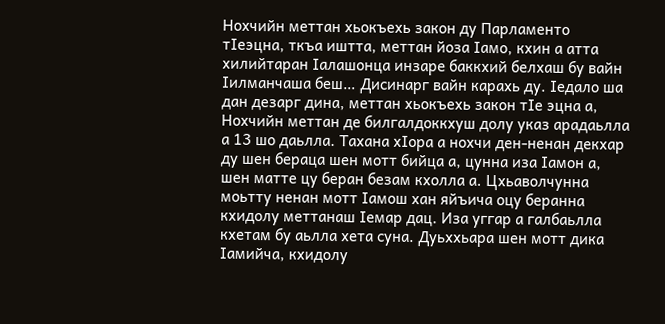Нохчийн меттан хьокъехь закон ду Парламенто тIеэцна, ткъа иштта, меттан йоза Iамо, кхин а атта хилийтаран Iалашонца инзаре баккхий белхаш бу вайн Iилманчаша беш… Дисинарг вайн карахь ду. Iедало ша дан дезарг дина, меттан хьокъехь закон тIе эцна а, Нохчийн меттан де билгалдоккхуш долу указ арадаьлла а 13 шо даьлла. Тахана хIора а нохчи ден-ненан декхар ду шен бераца шен мотт бийца а, цунна иза Iамон а, шен матте цу беран безам кхолла а. Цхьаволчунна моьтту ненан мотт Iамош хан яйъича оцу беранна кхидолу меттанаш Iемар дац. Иза уггар а галбаьлла кхетам бу аьлла хета суна. Дуьххьара шен мотт дика Iамийча, кхидолу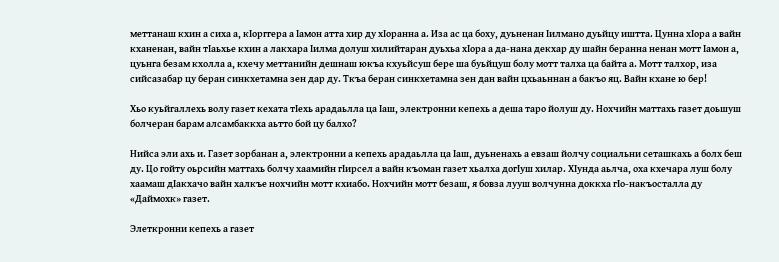меттанаш кхин а сиха а, кIорггера а Iамон атта хир ду хIоранна а. Иза ас ца боху, дуьненан Iилмано дуьйцу иштта. Цунна хIора а вайн кханенан, вайн тIаьхье кхин а лакхара Iилма долуш хилийтаран дуьхьа хIора а да-нана декхар ду шайн беранна ненан мотт Iамон а, цуьнга безам кхолла а, кхечу меттанийн дешнаш юкъа кхуьйсуш бере ша буьйцуш болу мотт талха ца байта а. Мотт талхор, иза сийсазабар цу беран синкхетамна зен дар ду. Ткъа беран синкхетамна зен дан вайн цхьаьннан а бакъо яц. Вайн кхане ю бер!

Хьо куьйгаллехь волу газет кехата тIехь арадаьлла ца Iаш, электронни кепехь а деша таро йолуш ду. Нохчийн маттахь газет доьшуш болчеран барам алсамбаккха аьтто бой цу балхо?

Нийса эли ахь и. Газет зорбанан а, электронни а кепехь арадаьлла ца Iаш, дуьненахь а евзаш йолчу социальни сеташкахь а болх беш ду. Цо гойту оьрсийн маттахь болчу хаамийн гIирсел а вайн къоман газет хьалха догIуш хилар. ХIунда аьлча, оха кхечара луш болу хаамаш дIакхачо вайн халкъе нохчийн мотт кхиабо. Нохчийн мотт безаш, я бовза лууш волчунна доккха гIо-накъосталла ду «Даймохк» газет.

Элеткронни кепехь а газет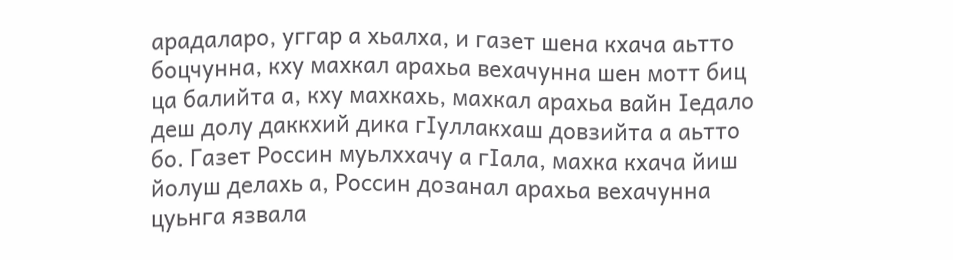арадаларо, уггар а хьалха, и газет шена кхача аьтто боцчунна, кху махкал арахьа вехачунна шен мотт биц ца балийта а, кху махкахь, махкал арахьа вайн Iедало деш долу даккхий дика гIуллакхаш довзийта а аьтто бо. Газет Россин муьлххачу а гIала, махка кхача йиш йолуш делахь а, Россин дозанал арахьа вехачунна цуьнга язвала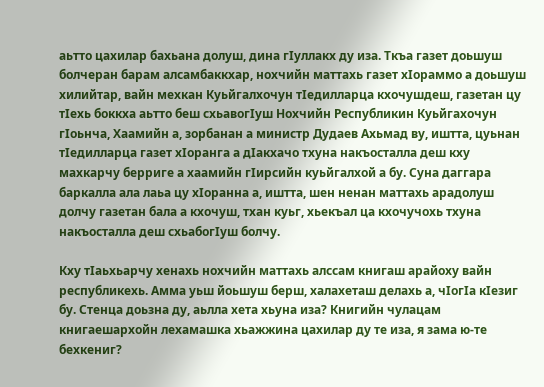аьтто цахилар бахьана долуш, дина гIуллакх ду иза. Ткъа газет доьшуш болчеран барам алсамбаккхар, нохчийн маттахь газет хIораммо а доьшуш хилийтар, вайн мехкан Куьйгалхочун тIедилларца кхочушдеш, газетан цу тIехь боккха аьтто беш схьавогIуш Нохчийн Республикин Куьйгахочун гIоьнча, Хаамийн а, зорбанан а министр Дудаев Ахьмад ву, иштта, цуьнан тIедилларца газет хIоранга а дIакхачо тхуна накъосталла деш кху махкарчу берриге а хаамийн гIирсийн куьйгалхой а бу. Суна даггара баркалла ала лаьа цу хIоранна а, иштта, шен ненан маттахь арадолуш долчу газетан бала а кхочуш, тхан куьг, хьекъал ца кхочучохь тхуна накъосталла деш схьабогIуш болчу.

Кху тIаьхьарчу хенахь нохчийн маттахь алссам книгаш арайоху вайн республикехь. Амма уьш йоьшуш берш, халахеташ делахь а, чIогIа кIезиг бу. Стенца доьзна ду, аьлла хета хьуна иза? Книгийн чулацам книгаешархойн лехамашка хьажжина цахилар ду те иза, я зама ю-те бехкениг?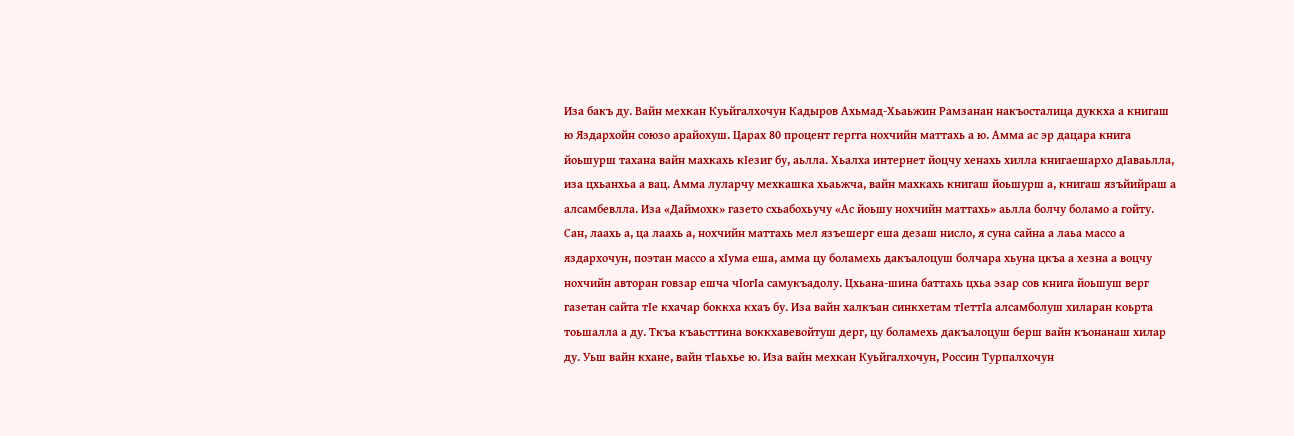Иза бакъ ду. Вайн мехкан Куьйгалхочун Кадыров Ахьмад-Хьаьжин Рамзанан накъосталица дуккха а книгаш ю Яздархойн союзо арайохуш. Царах 80 процент гергга нохчийн маттахь а ю. Амма ас эр дацара книга йоьшурш тахана вайн махкахь кIезиг бу, аьлла. Хьалха интернет йоцчу хенахь хилла книгаешархо дIаваьлла, иза цхьанхьа а вац. Амма луларчу мехкашка хьаьжча, вайн махкахь книгаш йоьшурш а, книгаш язъйийраш а алсамбевлла. Иза «Даймохк» газето схьабохьучу «Ас йоьшу нохчийн маттахь» аьлла болчу боламо а гойту. Сан, лаахь а, ца лаахь а, нохчийн маттахь мел язъешерг еша дезаш нисло, я суна сайна а лаьа массо а яздархочун, поэтан массо а хIума еша, амма цу боламехь дакъалоцуш болчара хьуна цкъа а хезна а воцчу нохчийн авторан говзар ешча чIогIа самукъадолу. Цхьана-шина баттахь цхьа эзар сов книга йоьшуш верг газетан сайта тIе кхачар боккха кхаъ бу. Иза вайн халкъан синкхетам тIеттIа алсамболуш хиларан коьрта тоьшалла а ду. Ткъа къаьсттина воккхавевойтуш дерг, цу боламехь дакъалоцуш берш вайн къонанаш хилар ду. Уьш вайн кхане, вайн тIаьхье ю. Иза вайн мехкан Куьйгалхочун, Россин Турпалхочун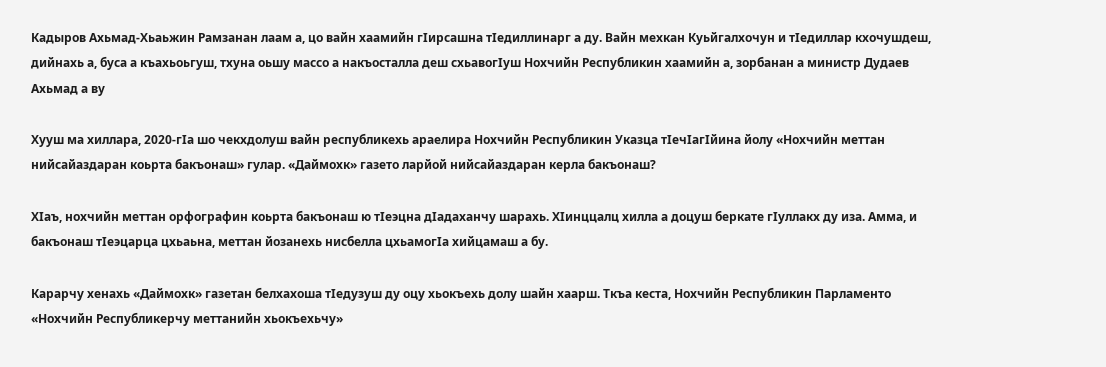Кадыров Ахьмад-Хьаьжин Рамзанан лаам а, цо вайн хаамийн гIирсашна тIедиллинарг а ду. Вайн мехкан Куьйгалхочун и тIедиллар кхочушдеш, дийнахь а, буса а къахьоьгуш, тхуна оьшу массо а накъосталла деш схьавогIуш Нохчийн Республикин хаамийн а, зорбанан а министр Дудаев Ахьмад а ву

Хууш ма хиллара, 2020-гIа шо чекхдолуш вайн республикехь араелира Нохчийн Республикин Указца тIечIагIйина йолу «Нохчийн меттан нийсайаздаран коьрта бакъонаш» гулар. «Даймохк» газето ларйой нийсайаздаран керла бакъонаш?

ХӀаъ, нохчийн меттан орфографин коьрта бакъонаш ю тӀеэцна дIадаханчу шарахь. ХӀинццалц хилла а доцуш беркате гӀуллакх ду иза. Амма, и бакъонаш тӀеэцарца цхьаьна, меттан йозанехь нисбелла цхьамогӀа хийцамаш а бу.

Карарчу хенахь «Даймохк» газетан белхахоша тӀедузуш ду оцу хьокъехь долу шайн хаарш. Ткъа кеста, Нохчийн Республикин Парламенто «Нохчийн Республикерчу меттанийн хьокъехьчу»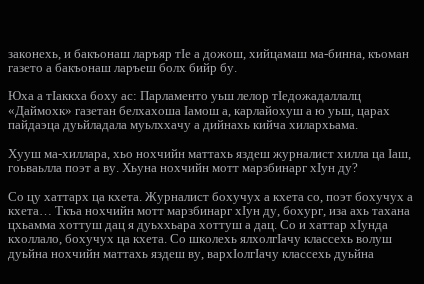законехь, и бакъонаш ларъяр тӀе а дожош, хийцамаш ма-бинна, къоман газето а бакъонаш ларъеш болх бийр бу.

Юха а тӀаккха боху ас: Парламенто уьш лелор тӀедожадаллалц «Даймохк» газетан белхахоша Ӏамош а, карлайохуш а ю уьш, царах пайдаэца дуьйладала муьлххачу а дийнахь кийча хилархьама.

Хууш ма-хиллара, хьо нохчийн маттахь яздеш журналист хилла ца Iаш, гоьваьлла поэт а ву. Хьуна нохчийн мотт марзбинарг хIун ду?

Со цу хаттарх ца кхета. Журналист бохучух а кхета со, поэт бохучух а кхета… Ткъа нохчийн мотт марзбинарг хIун ду, бохург, иза ахь тахана цхьамма хоттуш дац я дуьххьара хоттуш а дац. Со и хаттар хIунда кхоллало, бохучух ца кхета. Со школехь ялхолгIачу классехь волуш дуьйна нохчийн маттахь яздеш ву, вархIолгIачу классехь дуьйна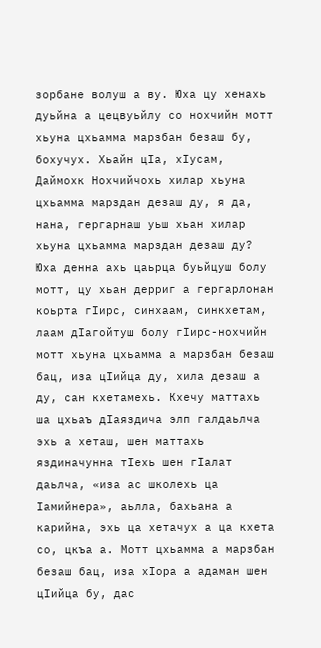зорбане волуш а ву. Юха цу хенахь дуьйна а цецвуьйлу со нохчийн мотт хьуна цхьамма марзбан безаш бу, бохучух. Хьайн цIа, хIусам, Даймохк Нохчийчохь хилар хьуна цхьамма марздан дезаш ду, я да, нана, гергарнаш уьш хьан хилар хьуна цхьамма марздан дезаш ду? Юха денна ахь цаьрца буьйцуш болу мотт, цу хьан дерриг а гергарлонан коьрта гIирс, синхаам, синкхетам, лаам дIагойтуш болу гIирс-нохчийн мотт хьуна цхьамма а марзбан безаш бац, иза цIийца ду, хила дезаш а ду, сан кхетамехь. Кхечу маттахь ша цхьаъ дIаяздича элп галдаьлча эхь а хеташ, шен маттахь яздиначунна тIехь шен гIалат даьлча, «иза ас школехь ца Iамийнера», аьлла, бахьана а карийна, эхь ца хетачух а ца кхета со, цкъа а. Мотт цхьамма а марзбан безаш бац, иза хIора а адаман шен цIийца бу, дас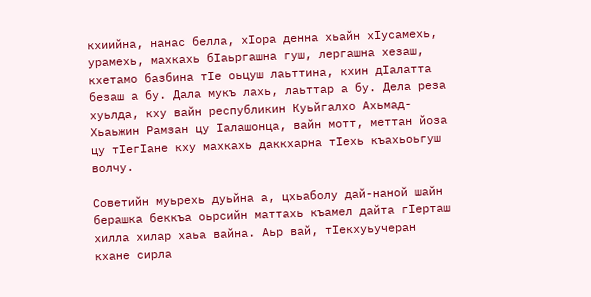кхиийна, нанас белла, хIора денна хьайн хIусамехь, урамехь, махкахь бIаьргашна гуш, лергашна хезаш, кхетамо базбина тIе оьцуш лаьттина, кхин дIалатта безаш а бу. Дала мукъ лахь, лаьттар а бу. Дела реза хуьлда, кху вайн республикин Куьйгалхо Ахьмад-Хьаьжин Рамзан цу Iалашонца, вайн мотт, меттан йоза цу тIегIане кху махкахь даккхарна тIехь къахьоьгуш волчу.

Советийн муьрехь дуьйна а, цхьаболу дай-наной шайн берашка беккъа оьрсийн маттахь къамел дайта гIерташ хилла хилар хаьа вайна. Аьр вай, тIекхуьучеран кхане сирла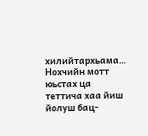хилийтархьама… Нохчийн мотт юьстах ца теттича хаа йиш йолуш бац-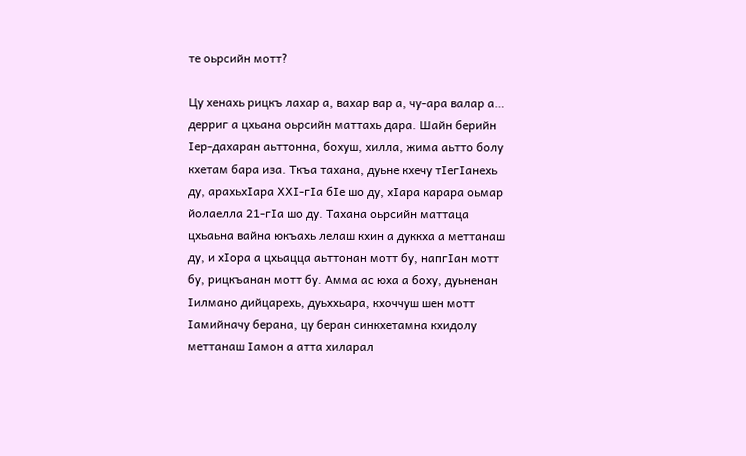те оьрсийн мотт?

Цу хенахь рицкъ лахар а, вахар вар а, чу-ара валар а… дерриг а цхьана оьрсийн маттахь дара. Шайн берийн Iер-дахаран аьттонна, бохуш, хилла, жима аьтто болу кхетам бара иза. Ткъа тахана, дуьне кхечу тIегIанехь ду, арахьхIара ХХI-гIа бIе шо ду, хIара карара оьмар йолаелла 21-гIа шо ду. Тахана оьрсийн маттаца цхьаьна вайна юкъахь лелаш кхин а дуккха а меттанаш ду, и хIора а цхьацца аьттонан мотт бу, напгIан мотт бу, рицкъанан мотт бу. Амма ас юха а боху, дуьненан Iилмано дийцарехь, дуьххьара, кхоччуш шен мотт Iамийначу берана, цу беран синкхетамна кхидолу меттанаш Iамон а атта хиларал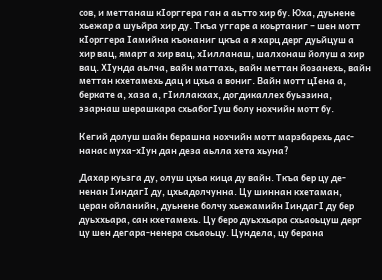сов, и меттанаш кIорггера ган а аьтто хир бу. Юха, дуьнене хьежар а шуьйра хир ду. Ткъа уггаре а коьртаниг – шен мотт кIорггера Iамийна къонаниг цкъа а я харц дерг дуьйцуш а хир вац, ямарт а хир вац, хIилланаш, шалхонаш йолуш а хир вац. ХIунда аьлча, вайн маттахь, вайн меттан йозанехь, вайн меттан кхетамехь дац и цхьа а вониг. Вайн мотт цIена а, беркате а, хаза а, гIиллакхах, догдикаллех буьззина, эзарнаш шерашкара схьабогIуш болу нохчийн мотт бу.

Кегий долуш шайн берашна нохчийн мотт марзбарехь дас-нанас муха-хIун дан деза аьлла хета хьуна?

Дахар куьзга ду, олуш цхьа кица ду вайн. Ткъа бер цу де-ненан IиндагI ду, цхьадолчунна. Цу шиннан кхетаман, церан ойланийн, дуьнене болчу хьежамийн IиндагI ду бер дуьххьара, сан кхетамехь. Цу беро дуьххьара схьаоьцуш дерг цу шен дегара-ненера схьаоьцу. Цундела, цу берана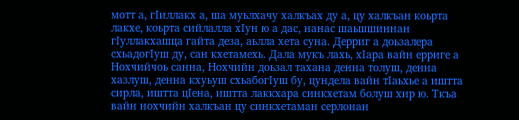мотт а, гIиллакх а, ша муьлхачу халкъах ду а, цу халкъан коьрта лакхе, коьрта сийлалла хIун ю а дас, нанас шаьшшиннан гIуллакхашца гайта деза, аьлла хета суна. Дерриг а доьзалера схьадогIуш ду, сан кхетамехь. Дала мукъ лахь, хIара вайн ерриге а Нохчийчоь санна, Нохчийн доьзал тахана денна толуш, денна хазлуш, денна кхуьуш схьабогIуш бу, цундела вайн тIаьхье а иштта сирла, иштта цIена, иштта лаккхара синкхетам болуш хир ю. Ткъа вайн нохчийн халкъан цу синкхетаман серлонан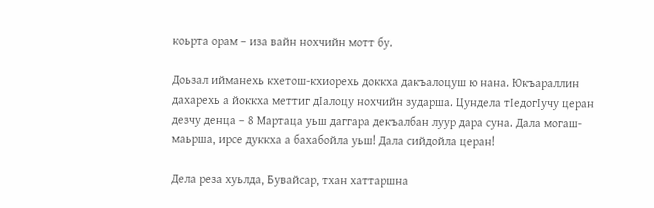коьрта орам – иза вайн нохчийн мотт бу.

Доьзал ийманехь кхетош-кхиорехь доккха дакъалоцуш ю нана. Юкъараллин дахарехь а йоккха меттиг дIалоцу нохчийн зударша. Цундела тIедогIучу церан дезчу денца – 8 Мартаца уьш даггара декъалбан луур дара суна. Дала могаш-маьрша, ирсе дуккха а бахабойла уьш! Дала сийдойла церан!

Дела реза хуьлда, Бувайсар, тхан хаттаршна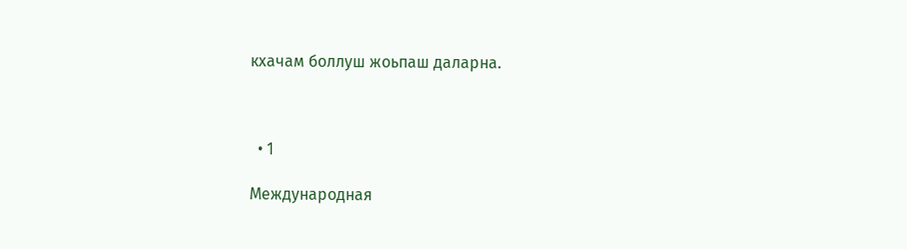кхачам боллуш жоьпаш даларна.



  • 1

Международная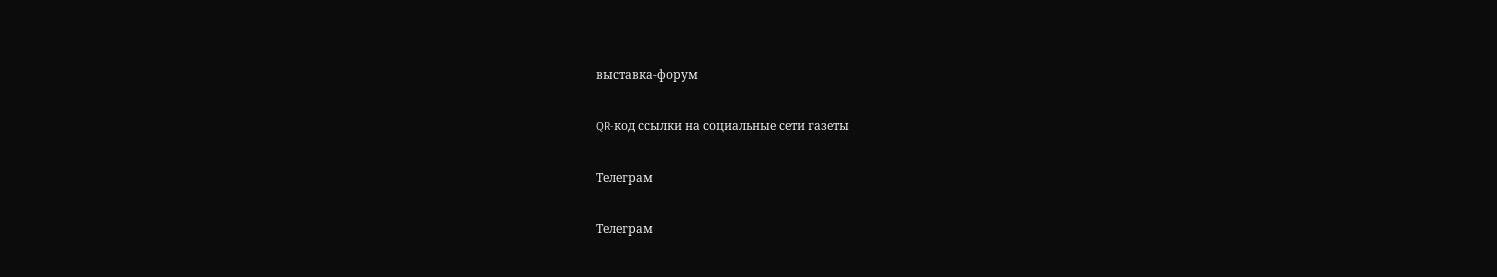выставка-форум

QR-код ссылки на социальные сети газеты

Телеграм

Телеграм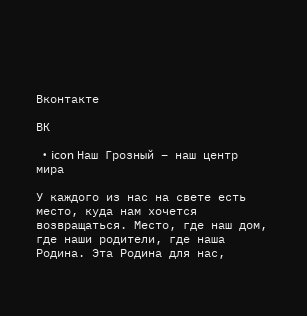Вконтакте

ВК

  • icon Наш Грозный – наш центр мира

У каждого из нас на свете есть место, куда нам хочется возвращаться. Место, где наш дом, где наши родители, где наша Родина. Эта Родина для нас,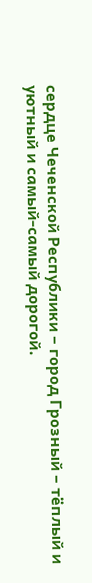сердце Чеченской Республики – город Грозный – тёплый и уютный и самый-самый дорогой.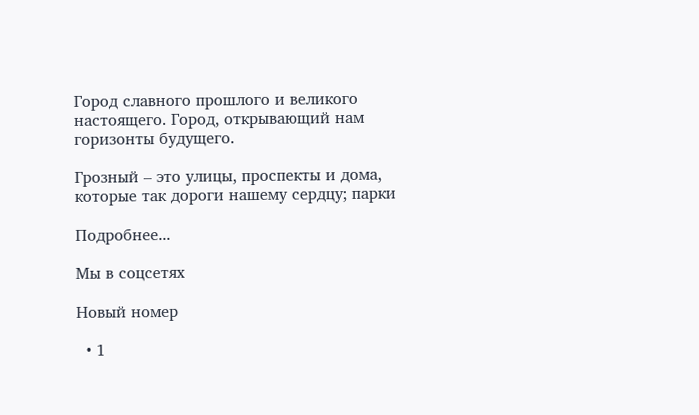Город славного прошлого и великого настоящего. Город, открывающий нам горизонты будущего.

Грозный – это улицы, проспекты и дома, которые так дороги нашему сердцу; парки

Подробнее...

Мы в соцсетях

Новый номер

  • 1